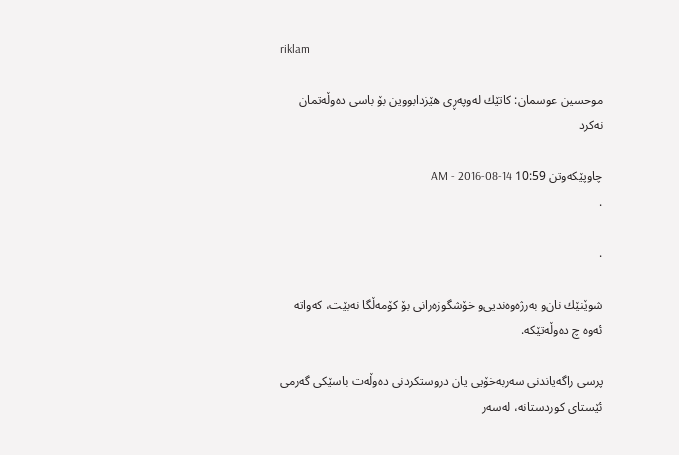riklam

موحسین عوسمان: كاتێك له‌وپه‌ڕی هێزدابووین بۆ باسی ده‌وڵه‌تمان نه‌كرد

چاوپێکەوتن 10:59 AM - 2016-08-14
.

.

شوێنێك نان‌و به‌رژه‌وه‌ندیی‌و خۆشگوزه‌رانی بۆ كۆمه‌ڵگا نه‌بێت، كه‌واته‌ ئه‌وه‌ چ ده‌وڵه‌تێكه‌.

پرسی راگه‌یاندنی سه‌ربه‌خۆیی یان دروستكردنی ده‌وڵه‌ت باسێكی گه‌رمی ئێستای كوردستانه‌، له‌سه‌ر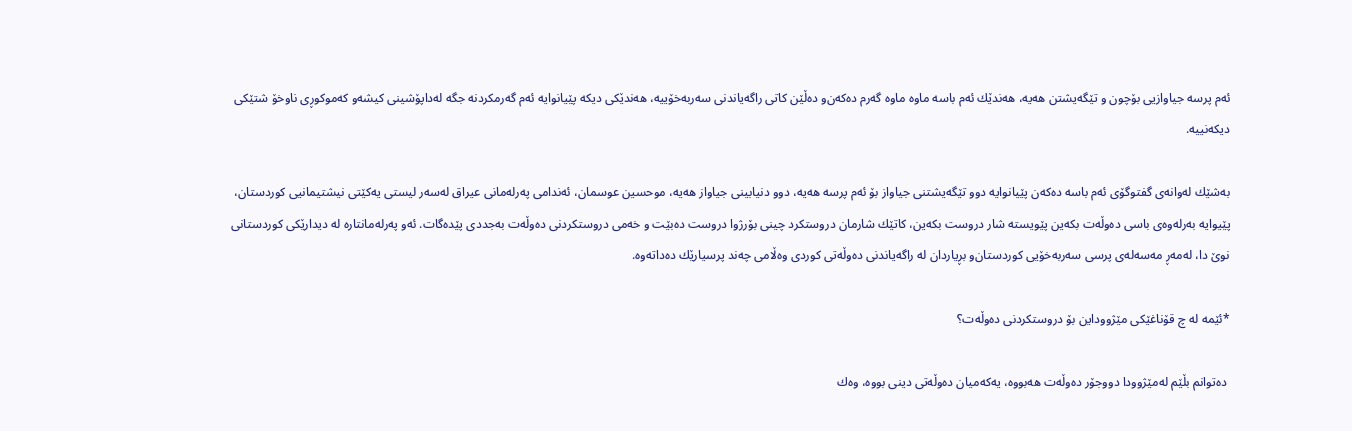ئه‌م پرسه‌ جیاوازیی بۆچون و تێگه‌یشتن هه‌یه‌، هه‌ندێك ئه‌م باسه‌ ماوه‌ ماوه‌ گه‌رم ده‌كه‌ن‌و ده‌ڵێن كاتی راگه‌یاندنی سه‌ربه‌خۆییه‌، هه‌ندێكی دیكه‌ پێیانوایه‌ ئه‌م گه‌رمكردنه‌ جگه‌ له‌داپۆشینی كیشه‌و كه‌موكوڕی ناوخۆ شتێكی دیكه‌نییه‌.

به‌شێك له‌وانه‌ی گفتوگۆی ئه‌م باسه‌ ده‌كه‌ن پێیانوایه‌ دوو تێگه‌یشتنی جیاواز بۆ ئه‌م پرسه‌ هه‌یه‌، دوو دنیابینی جیاواز هه‌یه‌، موحسین عوسمان، ئه‌ندامی په‌رله‌مانی عیراق له‌سه‌ر لیستی یه‌كێتی نیشتیمانیی كوردستان، پێیوایه‌ به‌رله‌وه‌ی باسی ده‌وڵه‌ت بكه‌ین پێویسته‌ شار دروست بكه‌ین، كاتێك شارمان دروستكرد چینی بۆرژوا دروست ده‌بێت و خه‌می دروستكردنی ده‌وڵه‌ت به‌جددی پێده‌گات. ئه‌و په‌رله‌مانتاره‌ له‌ دیدارێكی كوردستانی نوێ‌ دا، له‌مه‌ڕ مه‌سه‌له‌ی پرسی سه‌ربه‌خۆیی كوردستان‌و بڕیاردان له‌ راگه‌یاندنی ده‌وڵه‌تی كوردی وه‌ڵامی چه‌ند پرسیارێك ده‌داته‌وه‌.

*ئێمه‌ له‌ چ قۆناغێكی مێژووداین بۆ دروستكردنی ده‌وڵه‌ت؟

 ده‌توانم بڵێم له‌مێژوودا دووجۆر ده‌وڵه‌ت هه‌بووه‌، یه‌كه‌میان ده‌وڵه‌تی دینی بووه‌، وه‌ك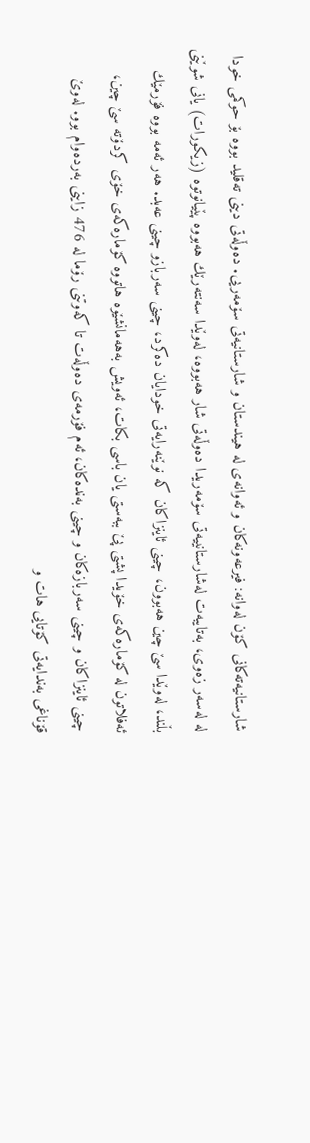شارستانیه‌ته‌كانی كۆن له‌وانه‌: فیرعه‌ونه‌كان و ئه‌وانه‌ی له‌ هیندستان و شارستانیه‌تی سۆمه‌ریی. ده‌وڵه‌تی دینی ته‌قلید بووه‌ بۆ حوكمی خودا له‌ له‌سه‌ر زه‌وی، به‌تایبه‌ت له‌شارستانییه‌تی سۆمه‌ریدا ده‌وڵه‌تی شار هه‌بووه‌، له‌وێدا سه‌نته‌رێك هه‌بووه‌ پێیانوتوه‌ (زیكورات) یانی شوێنی بڵند، له‌وێدا سێ چین هه‌بوون، چینی ئاینزاكان كه‌ نوێنه‌رایه‌تی خودایان ده‌كرد، چینی سه‌ربازو چینی عه‌بد. هه‌ر ئه‌مه‌ بووه‌ فۆرمێك ئه‌فلاتون له‌ كۆماره‌كه‌ی خۆیدا پشتی پێ ببه‌ستی یان باسی بكات، ئه‌ویش به‌هه‌مانشێوه‌ هاتووه‌ كۆماره‌كه‌ی خۆی كردۆته‌ سێ چین، چینی ئاینزاكان و چینی سه‌ربازه‌كان و چینی به‌نده‌كان، ئه‌م فۆرمه‌ی ده‌وڵه‌ت تا كه‌وتنی رۆما له‌ 476 زاینی به‌رده‌وام بوو. له‌وێ قۆناغی به‌ندایه‌تی كۆتایی هات و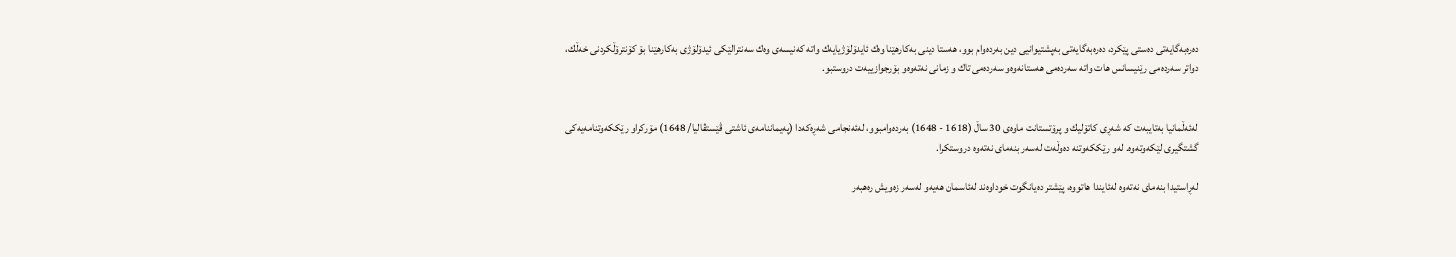ده‌ره‌به‌گایه‌تی ده‌ستی پێكرد، ده‌ره‌به‌گایه‌تی به‌پشتیوانیی دین به‌رده‌وام بوو، هه‌ستا دینی به‌كارهێنا وه‌ك ئایدۆلۆژیایه‌ك واته‌ كه‌نیسه‌ی وه‌ك سه‌نترالێكی ئیدۆلۆژی به‌كارهێنا بۆ كۆنترۆڵكردنی خه‌ڵك، دواتر سه‌رده‌می رێنیسانس هات واته‌ سه‌رده‌می هه‌ستانه‌وه‌و سه‌رده‌می تاك و زمانی نه‌ته‌وه‌و بۆرجوازییه‌ت دروستبو.


له‌ئه‌ڵمانیا به‌تایبه‌ت كه‌ شه‌ڕی كاتۆلیك و پرۆتستانت ماوه‌ی 30 ساڵ (1618 - 1648) به‌رده‌وامبوو، له‌ئه‌نجامی شه‌ڕه‌كه‌دا (په‌یماننامه‌ی ئاشتی ڤێستڤالیا/ 1648) مۆركراو رێككه‌وتنامه‌یه‌كی گشتگیری لێكه‌وته‌وه‌. له‌و رێككه‌وتنه‌ ده‌وڵه‌ت له‌سه‌ر بنه‌مای نه‌ته‌وه‌ دروستكرا.

له‌ڕاستیدا بنه‌مای نه‌ته‌وه‌ له‌ئایندا هاتووه‌، پێشتر ده‌یانگوت خوداوه‌ند له‌ئاسمان هه‌یه‌و له‌سه‌ر زه‌ویش ره‌هبه‌ر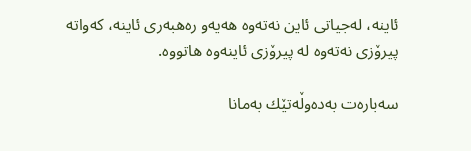ئاینه‌، له‌جیاتی ئاین نه‌ته‌وه‌ هه‌یه‌و ره‌هبه‌ری ئاینه‌، كه‌واته‌ پیرۆزی نه‌ته‌وه‌ له‌ پیرۆزی ئاینه‌وه‌ هاتووه‌.

سه‌باره‌ت به‌ده‌وڵه‌تێك به‌مانا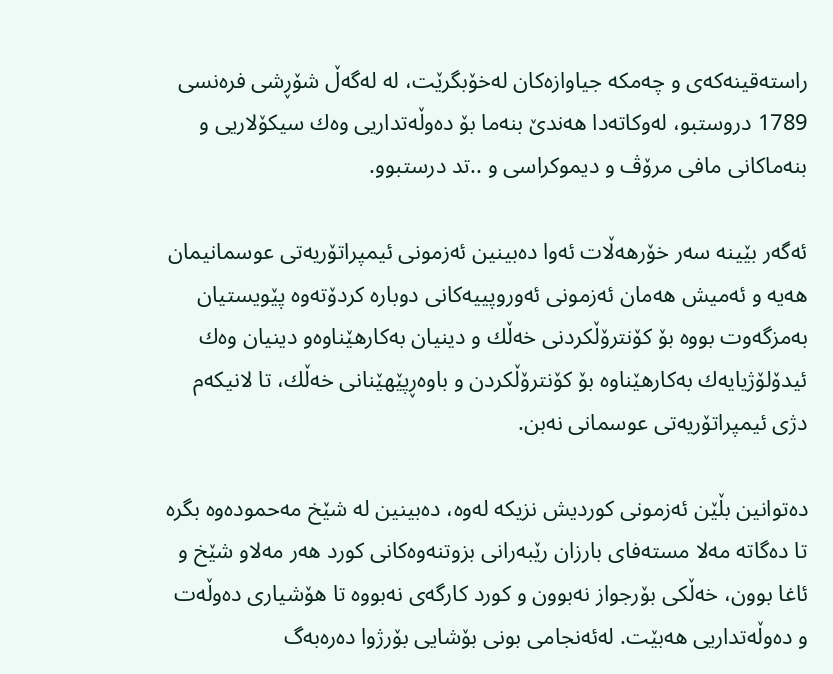راسته‌قینه‌كه‌ی و چه‌مكه‌ جیاوازه‌كان له‌خۆبگرێت، له‌ له‌گه‌ڵ شۆڕشی فره‌نسی 1789 دروستبو، له‌وكاته‌دا هه‌ندێ بنه‌ما بۆ ده‌وڵه‌تداریی وه‌ك سیكۆلاریی و بنه‌ماكانی مافی مرۆڤ و دیموكراسی و ..تد درستبوو.

ئه‌گه‌ر بێینه‌ سه‌ر خۆرهه‌ڵات ئه‌وا ده‌بینین ئه‌زمونی ئیمپراتۆریه‌تی عوسمانیمان هه‌یه‌ و ئه‌میش هه‌مان ئه‌زمونی ئه‌وروپییه‌كانی دوباره‌ كردۆته‌وه‌ پێویستیان به‌مزگه‌وت بووه‌ بۆ كۆنترۆڵكردنی خه‌ڵك و دینیان به‌كارهێناوه‌و دینیان وه‌ك ئیدۆلۆژیایه‌ك به‌كارهێناوه‌ بۆ كۆنترۆڵكردن و باوه‌ڕپێهێنانی خه‌ڵك، تا لانیكه‌م دژی ئیمپراتۆریه‌تی عوسمانی نه‌بن.

ده‌توانین بڵێن ئه‌زمونی كوردیش نزیكه‌ له‌وه‌، ده‌بینین له‌ شێخ مه‌حموده‌وه‌ بگره‌ تا ده‌گاته‌ مه‌لا مسته‌فای بارزان رێبه‌رانی بزوتنه‌وه‌كانی كورد هه‌ر مه‌لاو شێخ و ئاغا بوون، خه‌ڵكی بۆرجواز نه‌بوون و كورد كارگه‌ی نه‌بووه‌ تا هۆشیاری ده‌وڵه‌ت و ده‌وڵه‌تداریی هه‌بێت. له‌ئه‌نجامی بونی بۆشایی بۆرژوا ده‌ره‌به‌گ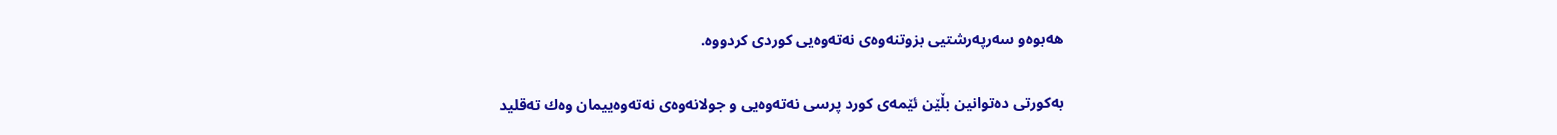هه‌بوه‌و سه‌رپه‌رشتیی بزوتنه‌وه‌ی نه‌ته‌وه‌یی كوردی كردووه‌.

به‌كورتی ده‌توانین بڵێن ئێمه‌ی كورد پرسی نه‌ته‌وه‌یی و جولانه‌وه‌ی نه‌ته‌وه‌ییمان وه‌ك ته‌قلید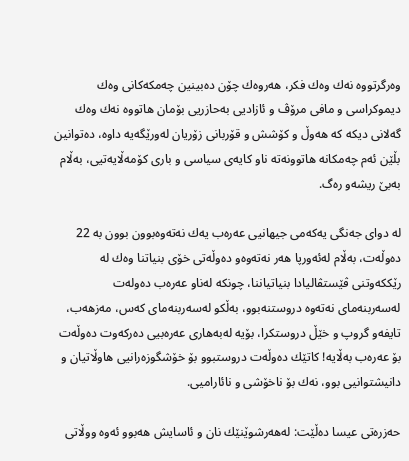وه‌رگرتووه‌ نه‌ك وه‌ك فكر، هه‌روه‌ك چۆن ده‌بینین چه‌مكه‌كانی وه‌ك دیموكراسی و مافی مرۆڤ و ئازادیی به‌حازریی بۆمان هاتووه‌ نه‌ك وه‌ك گه‌لانی دیكه‌ كه‌ هه‌وڵ و كۆشش و قۆربانی زۆریان له‌ورێگه‌یه‌ داوه‌، ده‌توانین بڵێن ئه‌م چه‌مكانه‌ هاتوونه‌ته‌ ناو كایه‌ی سیاسی و باری كۆمه‌ڵایه‌تیی، به‌ڵام به‌بێ ریشه‌و ره‌گ.

له‌ دوای جه‌نگی یه‌كه‌می جیهانیی عه‌ره‌ب یه‌ك نه‌ته‌وه‌بوون بوون به‌ 22 ده‌وڵه‌ت، به‌ڵام له‌ئه‌ورپا هه‌ر نه‌ته‌وه‌و ده‌وڵه‌تی خۆی بنیاتنا وه‌ك له‌ رێككه‌وتنی ڤێستڤالیادا بنیاتیاننا، چونكه‌ له‌ناو عه‌ره‌ب ده‌وله‌ت له‌سه‌ربنه‌مای نه‌ته‌وه‌ دروستنه‌بوو، به‌ڵكو له‌سه‌ربنه‌مای كه‌س، مه‌زهه‌ب، تایفه‌و گروپ و خێڵ دروستكرا، بۆیه‌ له‌به‌هاری عه‌ره‌بیی ده‌ركه‌وت ده‌وڵه‌ت بۆ عه‌ره‌ب به‌ڵایه‌! كاتێك ده‌وڵه‌ت دروستبوو بۆ خۆشگوزه‌رانیی هاوڵاتیان و دانیشتوانیی بوو، نه‌ك بۆ ناخۆشی و نائارامیی.

حه‌زره‌تی عیسا ده‌ڵێت: له‌هه‌رشوێنێك نان و ئاسایش هه‌بوو ئه‌وه‌ ووڵاتی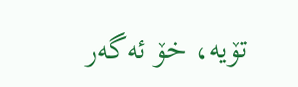تۆیه‌، خۆ ئه‌گه‌ر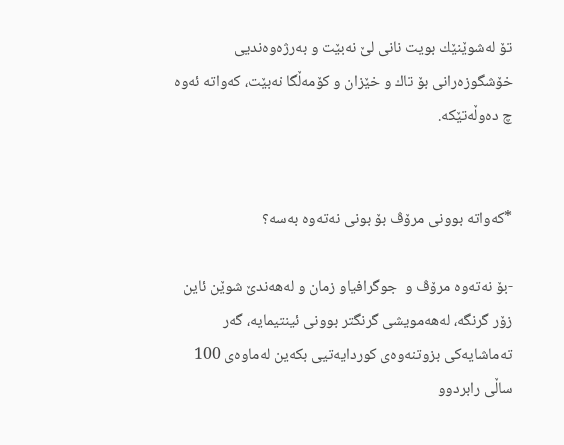تۆ له‌شوێنێك بویت نانی لێ نه‌بێت و به‌رژه‌وه‌ندیی خۆشگوزه‌رانی بۆ تاك و خێزان و كۆمه‌ڵگا نه‌بێت، كه‌واته‌ ئه‌وه‌ چ ده‌وڵه‌تێكه‌.


*كه‌واته‌ بوونی مرۆڤ بۆ بونی نه‌ته‌وه‌ به‌سه‌؟

-بۆ نه‌ته‌وه‌ مرۆڤ و  جوگرافیاو زمان و له‌هه‌ندێ شوێن ئاین زۆر گرنگه‌، له‌هه‌مویشی گرنگتر بوونی ئینتیمایه‌، گه‌ر ته‌ماشایه‌كی بزوتنه‌وه‌ی كوردایه‌تیی بكه‌ین له‌ماوه‌ی 100 ساڵی رابردوو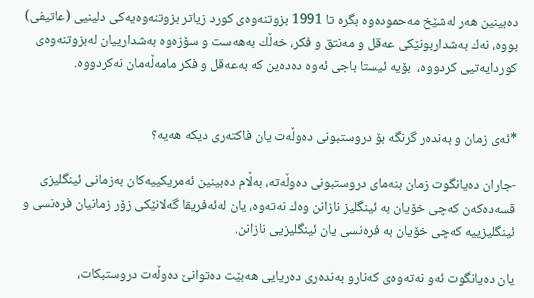ده‌بینین هه‌ر له‌شێخ مه‌حموده‌وه‌ بگره‌ تا 1991 بزوتنه‌وه‌ی كورد زیاتر بزوتنه‌وه‌یه‌كی دلینیی (عاتیفی) بووه‌، نه‌ك به‌شداربونێكی عه‌قل و مه‌نتق و فكر، خه‌ڵك به‌هه‌ست و سۆزه‌وه‌ به‌شدارییان له‌بزوتنه‌وه‌ی كوردایه‌تیی كردووه‌،  بۆیه‌ ئیستا باجی ئه‌وه‌ ده‌ده‌ین كه‌ به‌عه‌قل و فكر مامه‌ڵه‌مان نه‌كردووه‌.


*ئه‌ی زمان و به‌نده‌ر گرنگه‌ بۆ دروستبونی ده‌وڵه‌ت یان فاكته‌ری دیكه‌ هه‌یه‌؟

-جاران ده‌یانگوت زمان بنه‌مای دروستبونی ده‌وڵه‌ته‌، به‌ڵام ده‌بینین ئه‌مریكییه‌كان به‌زمانی ئینگلیزی قسه‌ده‌كه‌ن كه‌چی خۆیان به‌ ئینگلیز نازانن وه‌ك نه‌ته‌وه‌، یان له‌ئه‌فریقا گه‌لانێكی زۆر زمانیان فره‌نسی و ئینگلیزییه‌ كه‌چی خۆیان به‌ فره‌نسی یان ئینگلیزیی نازانن.

یان ده‌یانگوت ئه‌و نه‌ته‌وه‌ی كه‌نارو به‌نده‌ری ده‌ریایی هه‌بێت ده‌توانێ ده‌وڵه‌ت دروستبكات،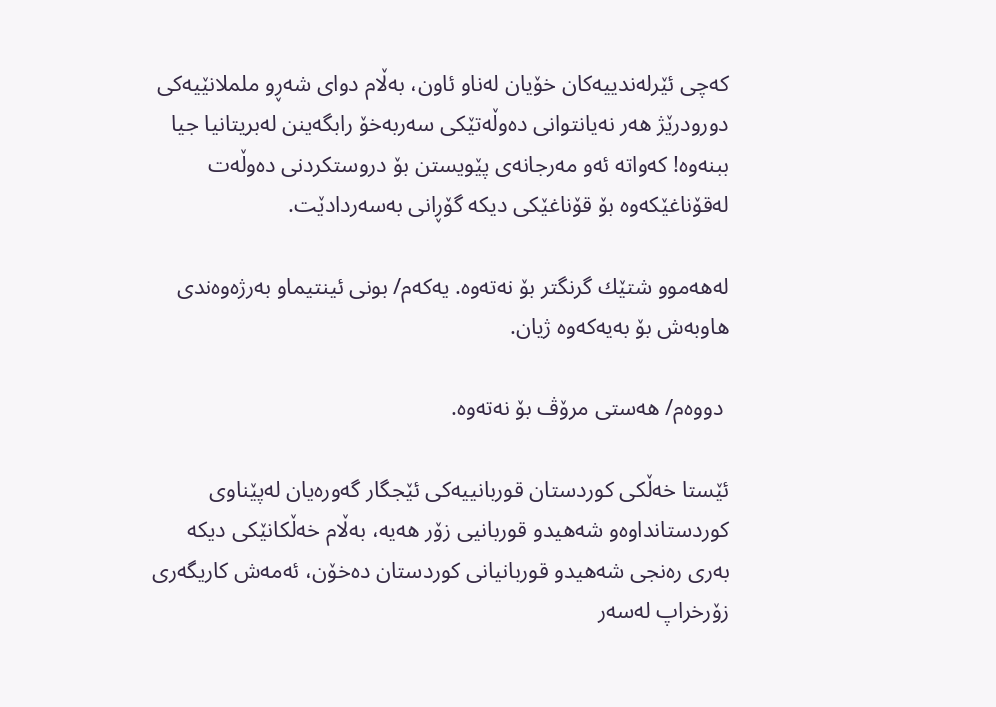كه‌چی ئێرله‌ندییه‌كان خۆیان له‌ناو ئاون، به‌ڵام دوای شه‌ڕو ململانێیه‌كی دورودرێژ هه‌ر نه‌یانتوانی ده‌وڵه‌تێكی سه‌ربه‌خۆ رابگه‌ینن له‌بریتانیا جیا ببنه‌وه‌! كه‌واته‌ ئه‌و مه‌رجانه‌ی پێویستن بۆ دروستكردنی ده‌وڵه‌ت له‌قۆناغێكه‌وه‌ بۆ قۆناغێكی دیكه‌ گۆڕانی به‌سه‌ردادێت.

له‌هه‌موو شتێك گرنگتر بۆ نه‌ته‌وه‌. یه‌كه‌م/ بونی ئینتیماو به‌رژه‌وه‌ندی هاوبه‌ش بۆ به‌یه‌كه‌وه‌ ژیان.

 دووه‌م/ هه‌ستی مرۆڤ بۆ نه‌ته‌وه‌.

ئێستا خه‌ڵكی كوردستان قوربانییه‌كی ئێجگار گه‌وره‌یان له‌پێناوی كوردستانداوه‌و شه‌هیدو قوربانیی زۆر هه‌یه‌، به‌ڵام خه‌ڵكانێكی دیكه‌ به‌ری ره‌نجی شه‌هیدو قوربانیانی كوردستان ده‌خۆن، ئه‌مه‌ش كاریگه‌ری زۆرخراپ له‌سه‌ر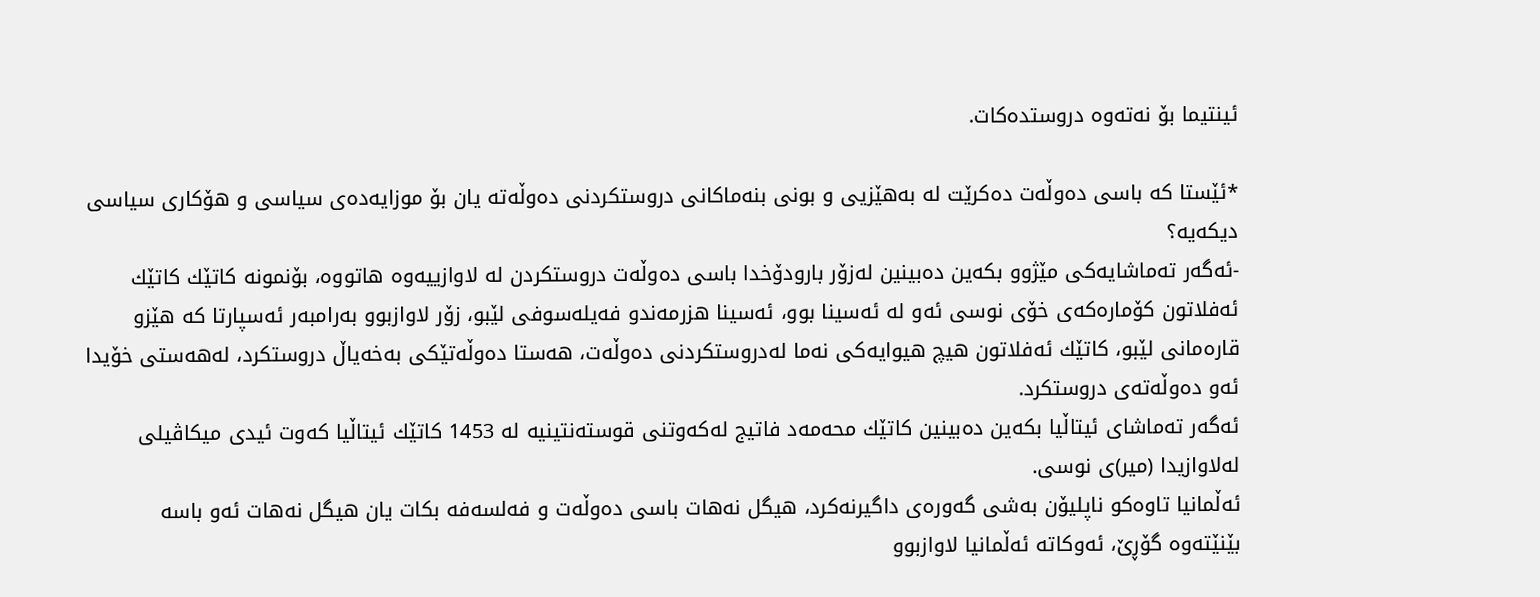ئینتیما بۆ نه‌ته‌وه‌ دروستده‌كات.

*ئێستا كه‌ باسی ده‌وڵه‌ت ده‌كرێت له‌ به‌هێزیی و بونی بنه‌ماكانی دروستكردنی ده‌وڵه‌ته‌ یان بۆ موزایه‌ده‌ی سیاسی و هۆكاری سیاسی دیكه‌یه‌؟
-ئه‌گه‌ر ته‌ماشایه‌كی مێژوو بكه‌ین ده‌بینین له‌زۆر بارودۆخدا باسی ده‌وڵه‌ت دروستكردن له‌ لاوازییه‌وه‌ هاتووه‌، بۆنمونه‌ كاتێك كاتێك ئه‌فلاتون كۆماره‌كه‌ی خۆی نوسی ئه‌و له‌ ئه‌سینا بوو، ئه‌سینا هزرمه‌ندو فه‌یله‌سوفی لێبو، زۆر لاوازبوو به‌رامبه‌ر ئه‌سپارتا كه‌ هێزو قاره‌مانی لێبو، كاتێك ئه‌فلاتون هیچ هیوایه‌كی نه‌ما له‌دروستكردنی ده‌وڵه‌ت، هه‌ستا ده‌وڵه‌تێكی به‌خه‌یاڵ دروستكرد، له‌هه‌ستی خۆیدا ئه‌و ده‌وڵه‌ته‌ی دروستكرد.
ئه‌گه‌ر ته‌ماشای ئیتاڵیا بكه‌ین ده‌بینین كاتێك محه‌مه‌د فاتیج له‌كه‌وتنی قوسته‌نتینیه‌ له‌ 1453 كاتێك ئیتاڵیا كه‌وت ئیدی میكاڤیلی له‌لاوازیدا (میر)ی نوسی.
ئه‌ڵمانیا تاوه‌كو ناپلیۆن به‌شی گه‌وره‌ی داگیرنه‌كرد، هیگل نه‌هات باسی ده‌وڵه‌ت و فه‌لسه‌فه‌ بكات یان هیگل نه‌هات ئه‌و باسه‌ بێنێته‌وه‌ گۆڕێ، ئه‌وكاته‌ ئه‌ڵمانیا لاوازبوو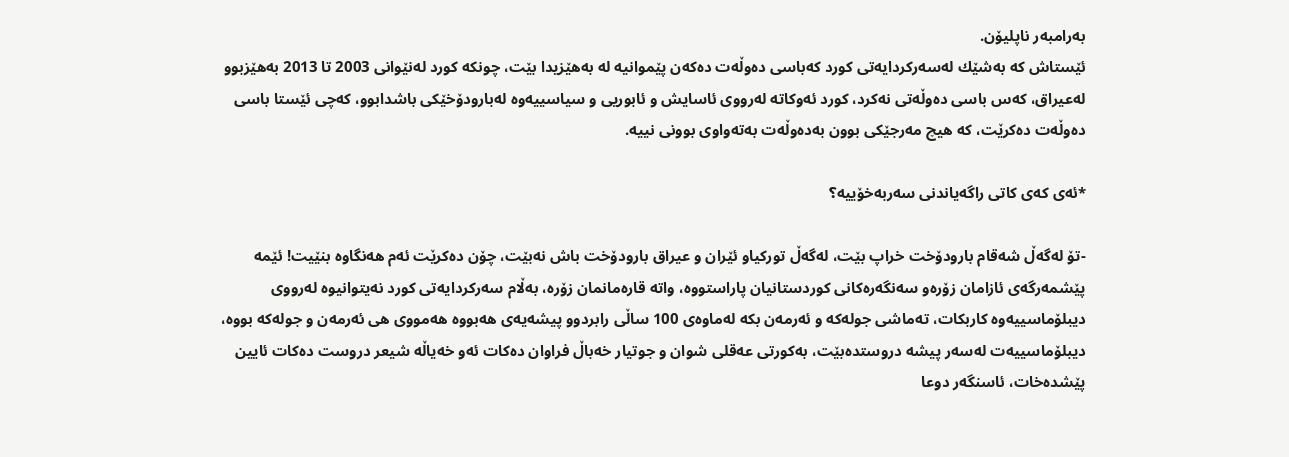به‌رامبه‌ر ناپلیۆن.
ئێستاش كه‌ به‌شێك له‌سه‌ركردایه‌تی كورد كه‌باسی ده‌وڵه‌ت ده‌كه‌ن پێموانیه‌ له‌ به‌هێزیدا بێت، چونكه‌ كورد له‌نێوانی 2003 تا 2013 به‌هێزبوو له‌عیراق، كه‌س باسی ده‌وڵه‌تی نه‌كرد، كورد ئه‌وكاته‌ له‌رووی ئاسایش و ئابوریی و سیاسییه‌وه‌ له‌بارودۆخێكی باشدابوو، كه‌چی ئێستا باسی ده‌وڵه‌ت ده‌كرێت، كه‌ هیچ مه‌رجێكی بوون به‌ده‌وڵه‌ت به‌ته‌واوی بوونی نییه‌.

*ئه‌ی كه‌ی كاتی راگه‌یاندنی سه‌ربه‌خۆییه‌؟

-تۆ له‌گه‌ڵ شه‌قام بارودۆخت خراپ بێت، له‌گه‌ڵ توركیاو ئێران و عیراق بارودۆخت باش نه‌بێت، چۆن ده‌كرێت ئه‌م هه‌نگاوه‌ بنێیت! ئێمه‌ پێشمه‌رگه‌ی ئازامان زۆره‌و سه‌نگه‌ره‌كانی كوردستانیان پاراستووه‌، واته‌ قاره‌مانمان زۆره‌، به‌ڵام سه‌ركردایه‌تی كورد نه‌یتوانیوه‌ له‌رووی دیبلۆماسییه‌وه‌ كاربكات، ته‌ماشی جوله‌كه‌ و ئه‌رمه‌ن بكه‌ له‌ماوه‌ی 100 ساڵی رابردوو پیشه‌یه‌ی هه‌بووه‌ هه‌مووی هی ئه‌رمه‌ن و جوله‌كه‌ بووه‌، دیبلۆماسییه‌ت له‌سه‌ر پیشه‌ دروستده‌بێت، به‌كورتی عه‌قلی شوان و جوتیار خه‌باڵ فراوان ده‌كات ئه‌و خه‌یاڵه‌ شیعر دروست ده‌كات ئایین پێشده‌خات، ئاسنگه‌ر دوعا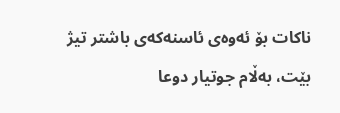ناكات بۆ ئه‌وه‌ی ئاسنه‌كه‌ی باشتر تیژ بێت، به‌ڵام جوتیار دوعا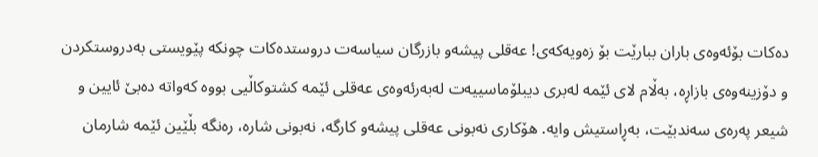ده‌كات بۆئه‌وه‌ی باران ببارێت بۆ زه‌ویه‌كه‌ی! عه‌قلی پیشه‌و بازرگان سیاسه‌ت دروستده‌كات چونكه‌ پێویستی به‌دروستكردن و دۆزینه‌وه‌ی بازاڕه‌، به‌ڵام لای ئێمه‌ له‌بری دیبلۆماسییه‌ت له‌به‌رئه‌وه‌ی عه‌قلی ئێمه‌ كشتوكاڵیی بووه‌ كه‌واته‌ ده‌بێ ئایین و شیعر په‌ره‌ی سه‌ندبێت، به‌ڕاستیش وایه‌. هۆكاری نه‌بونی عه‌قلی پیشه‌و كارگه‌، نه‌بونی شاره‌، ره‌نگه‌ بڵێین ئێمه‌ شارمان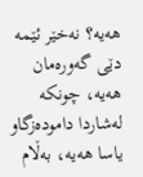هه‌یه‌؟ نه‌خێر ئێمه‌ دێی گه‌وره‌مان هه‌یه‌، چونكه‌ له‌شاردا داموده‌زگاو یاسا هه‌یه‌، به‌ڵام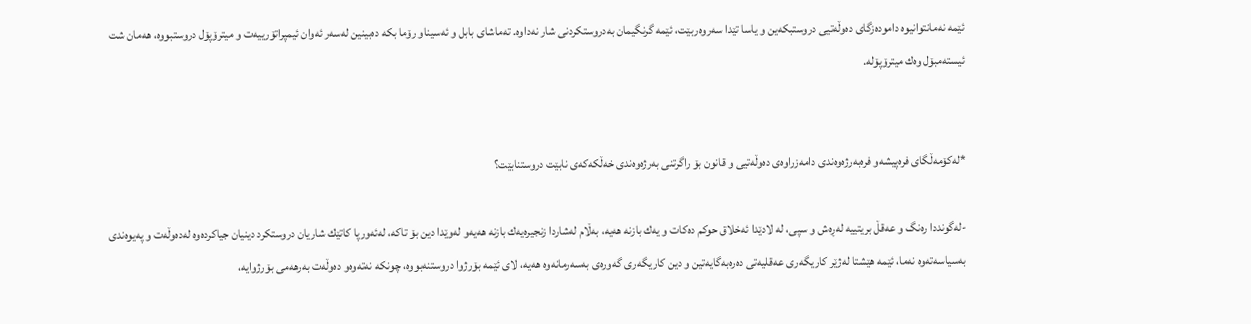ئێمه‌ نه‌مانتوانیوه‌ داموده‌زگای ده‌وڵه‌تیی دروستبكه‌ین و یاسا تێدا سه‌روه‌ربێت، ئێمه‌ گرنگیمان به‌دروستكردنی شار نه‌داوه‌. ته‌ماشای بابل و ئه‌سیناو رۆما بكه‌ ده‌بینین له‌سه‌ر ئه‌وان ئیمپراتۆرییه‌ت و میترۆپۆل دروستبووه‌، هه‌مان شت ئیسته‌مبۆل وه‌ك میترۆپۆله‌.


*له‌كۆمه‌ڵگای فره‌پیشه‌و فره‌به‌رژه‌وه‌ندی دامه‌زراوه‌ی ده‌وڵه‌تیی و قانون بۆ راگرتنی به‌رژه‌وه‌ندی خه‌ڵكه‌كه‌ی نابێت دروستنابێت؟

-له‌گونددا ره‌نگ و عه‌قڵ بریتییه‌ له‌ڕه‌ش و سپی، له‌ لادێدا ئه‌خلاق حوكم ده‌كات و یه‌ك بازنه‌ هه‌یه‌، به‌ڵام له‌شاردا زنجیره‌یه‌ك بازنه‌ هه‌یه‌و له‌وێدا دین بۆ تاكه‌، له‌ئه‌ورپا كاتێك شاریان دروستكرد دینیان جیاكرده‌وه‌ له‌ده‌وڵه‌ت و په‌یوه‌ندی به‌سیاسه‌ته‌وه‌ نه‌ما، ئێمه‌ هێشتا له‌ژێر كاریگه‌ری عه‌قلیه‌تی ده‌ره‌به‌گایه‌تین و دین كاریگه‌ری گه‌وره‌ی به‌سه‌رمانه‌وه‌ هه‌یه‌، لای ئێمه‌ بۆرژوا دروستنه‌بووه‌، چونكه‌ نه‌ته‌وه‌و ده‌وڵه‌ت به‌رهه‌می بۆرژوایه‌،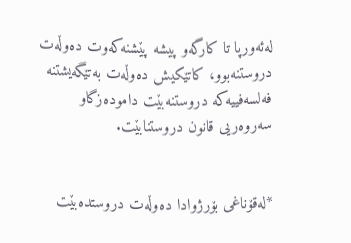له‌ئه‌ورپا تا كارگه‌و پیشه‌ پێشنه‌كه‌وت ده‌وڵه‌ت دروستنه‌بوو، كاتێكیش ده‌وڵه‌ت به‌تێگه‌یشتنه‌ فه‌لسه‌فییه‌كه‌ دروستنه‌بێت داموده‌زگاو سه‌روه‌ریی قانون دروستنابێت.


*له‌قۆناغی بۆرژوادا ده‌وڵه‌ت دروستده‌بێت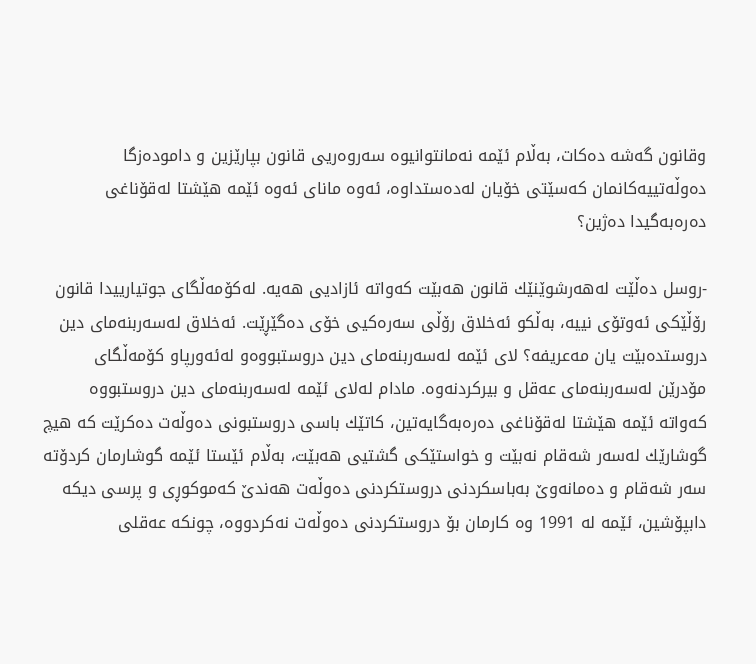وقانون گه‌شه‌ ده‌كات، به‌ڵام ئێمه‌ نه‌مانتوانیوه‌ سه‌روه‌ریی قانون بپارێزین و داموده‌زگا ده‌وڵه‌تییه‌كانمان كه‌سێتی خۆیان له‌ده‌ستداوه‌، ئه‌وه‌ مانای ئه‌وه‌ ئێمه‌ هێشتا له‌قۆناغی ده‌ره‌به‌گیدا ده‌ژین؟

-روسل ده‌ڵێت له‌هه‌رشوێنێك قانون هه‌بێت كه‌واته‌ ئازادیی هه‌یه‌. له‌كۆمه‌ڵگای جوتیارییدا قانون رۆڵێكی ئه‌وتۆی نییه‌، به‌ڵكو ئه‌خلاق رۆڵی سه‌ره‌كیی خۆی ده‌گێڕێت. ئه‌خلاق له‌سه‌ربنه‌مای دین دروستده‌بێت یان مه‌عریفه‌؟ لای ئێمه‌ له‌سه‌ربنه‌مای دین دروستبووه‌و له‌ئه‌ورپاو كۆمه‌ڵگای مۆدرێن له‌سه‌ربنه‌مای عه‌قل و بیركردنه‌وه‌. مادام له‌لای ئێمه‌ له‌سه‌ربنه‌مای دین دروستبووه‌ كه‌واته‌ ئێمه‌ هێشتا له‌قۆناغی ده‌ره‌به‌گایه‌تین، كاتێك باسی دروستبونی ده‌وڵه‌ت ده‌كرێت كه‌ هیچ گوشارێك له‌سه‌ر شه‌قام نه‌بێت و خواستێكی گشتیی هه‌بێت، به‌ڵام ئێستا ئێمه‌ گوشارمان كردۆته‌ سه‌ر شه‌قام و ده‌مانه‌وێ به‌باسكردنی دروستكردنی ده‌وڵه‌ت هه‌ندێ كه‌موكوڕی و پرسی دیكه‌ دابپۆشین، ئێمه‌ له‌ 1991 وه‌ كارمان بۆ دروستكردنی ده‌وڵه‌ت نه‌كردووه‌، چونكه‌ عه‌قلی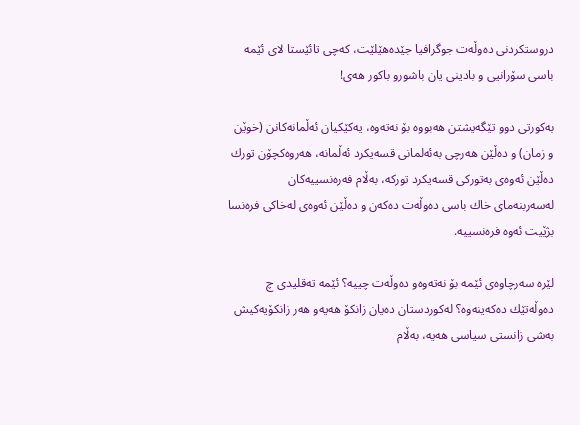دروستكردنی ده‌وڵه‌ت جوگرافیا جێده‌هێلێت، كه‌چی تائێستا لای ئێمه‌ باسی سۆرانیی و بادینی یان باشورو باكور هه‌ی!

به‌كورتی دوو تێگه‌یشتن هه‌بووه‌ بۆ نه‌ته‌وه‌، یه‌كێكیان ئه‌ڵمانه‌كانن (خوێن و زمان) و ده‌ڵێن هه‌رچی به‌ئه‌لمانی قسه‌یكرد ئه‌ڵمانه‌، هه‌روه‌كچۆن تورك ده‌ڵێن ئه‌وه‌ی به‌توركی قسه‌یكرد توركه‌، به‌ڵام فه‌ره‌نسییه‌كان له‌سه‌ربنه‌مای خاك باسی ده‌وڵه‌ت ده‌كه‌ن و ده‌ڵێن ئه‌وه‌ی له‌خاكی فره‌نسا بژێیت ئه‌وه‌ فره‌نسییه‌.

لێره‌ سه‌رچاوه‌ی ئێمه‌ بۆ نه‌ته‌وه‌و ده‌وڵه‌ت چییه‌؟ ئێمه‌ ته‌قلیدی چ ده‌وڵه‌تێك ده‌كه‌ینه‌وه‌؟ له‌كوردستان ده‌یان زانكۆ هه‌یه‌و هه‌ر زانكۆیه‌كیش به‌شی زانستی سیاسی هه‌یه‌، به‌ڵام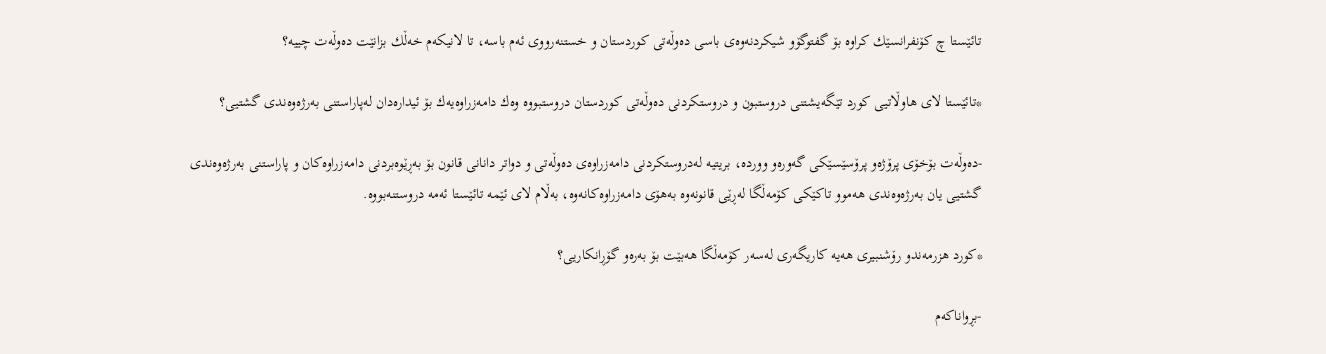تائێستا چ كۆنفرانسێك كراوه‌ بۆ گفتوگۆو شیكردنه‌وه‌ی باسی ده‌وڵه‌تی كوردستان و خستنه‌رووی ئه‌م باسه‌، تا لانیكه‌م خه‌ڵك بزانێت ده‌وڵه‌ت چییه‌؟

*تائێستا لای هاوڵاتیی كورد تێگه‌یشتنی دروستبون و دروستكردنی ده‌وڵه‌تی كوردستان دروستبووه‌ وه‌ك دامه‌زراوه‌یه‌ك بۆ ئیداره‌دان له‌پاراستنی به‌رژه‌وه‌ندی گشتیی؟

-ده‌وڵه‌ت بۆخۆی پرۆژه‌و پرۆسێسێكی گه‌وره‌و وورده‌، بریتیه‌ له‌دروستكردنی دامه‌زراوه‌ی ده‌وڵه‌تی و دواتر دانانی قانون بۆ به‌ڕێوه‌بردنی دامه‌زراوه‌كان و پاراستنی به‌رژه‌وه‌ندی گشتیی یان به‌رژه‌وه‌ندی هه‌موو تاكێكی كۆمه‌ڵگا له‌ڕێی قانونه‌وه‌ به‌هۆی دامه‌زراوه‌كانه‌وه‌، به‌ڵام لای ئێمه‌ تائێستا ئه‌مه‌ دروستنه‌بووه‌.

*كورد هزرمه‌ندو رۆشنبیری هه‌یه‌ كاریگه‌ری له‌سه‌ر كۆمه‌ڵگا هه‌بێت بۆ به‌ره‌و گۆڕانكاریی؟

-بڕواناكه‌م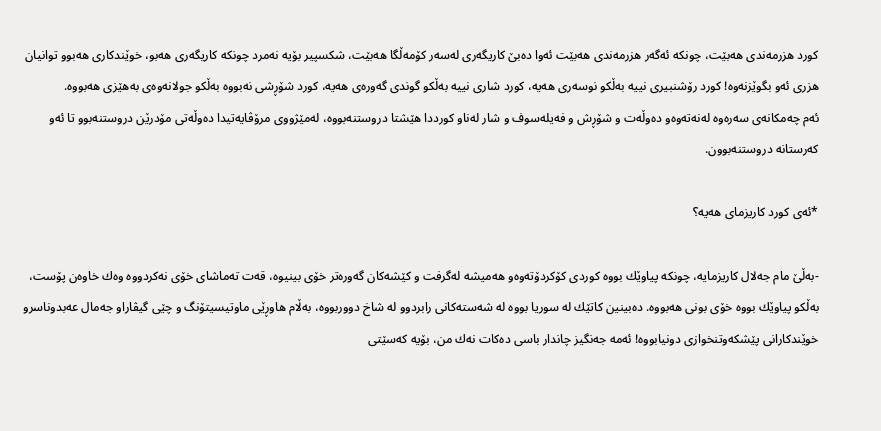كورد هزرمه‌ندی هه‌بێت، چونكه‌ ئه‌گه‌ر هزرمه‌ندی هه‌بێت ئه‌وا ده‌بێ كاریگه‌ری له‌سه‌ر كۆمه‌ڵگا هه‌بێت، شكسپیر بۆیه‌ نه‌مرد چونكه‌ كاریگه‌ری هه‌بو، خوێندكاری هه‌بوو توانیان هزری ئه‌و بگوێزنه‌وه‌! كورد رۆشنبیری نییه‌ به‌ڵكو نوسه‌ری هه‌یه‌، كورد شاری نییه‌ به‌ڵكو گوندی گه‌وره‌ی هه‌یه‌، كورد شۆڕشی نه‌بووه‌ به‌ڵكو جولانه‌وه‌ی به‌هێزی هه‌بووه‌.
ئه‌م چه‌مكانه‌ی سه‌ره‌وه‌ له‌نه‌ته‌وه‌و ده‌وڵه‌ت و شۆڕش و فه‌یله‌سوف و شار له‌ناو كورددا هێشتا دروستنه‌بووه‌، له‌مێژووی مرۆڤایه‌تیدا ده‌وڵه‌تی مۆدرێن دروستنه‌بوو تا ئه‌و كه‌رستانه‌ دروستنه‌بوون.

*ئه‌ی كورد كاریزمای هه‌یه‌؟

-به‌ڵێ مام جه‌لال كاریزمایه‌، چونكه‌ پیاوێك بووه‌ كوردی كۆكردۆته‌وه‌و هه‌میشه‌ له‌گرفت و كێشه‌كان گه‌وره‌تر خۆی بینیوه‌، قه‌ت ته‌ماشای خۆی نه‌كردووه‌ وه‌ك خاوه‌ن پۆست، به‌ڵكو پیاوێك بووه‌ خۆی بونی هه‌بووه‌. ده‌بینین كاتێك له‌ سوریا بووه‌ له‌ شه‌سته‌كانی رابردوو له‌ شاخ دووربووه‌، به‌ڵام هاوڕێی ماوتیسیتۆنگ و چێی گیڤاراو جه‌مال عه‌بدوناسرو خوێندكارانی پێشكه‌وتنخوازی دونیابووه‌! ئه‌مه‌ جه‌نگیز چاندار باسی ده‌كات نه‌ك من، بۆیه‌ كه‌سێتی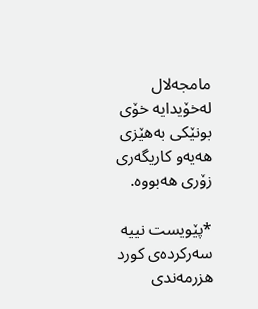مامجه‌لال له‌خۆیدایه‌ خۆی بونێكی به‌هێزی هه‌یه‌و كاریگه‌ری زۆری هه‌بووه‌.

*پێویست نییه‌ سه‌ركرده‌ی كورد هزرمه‌ندی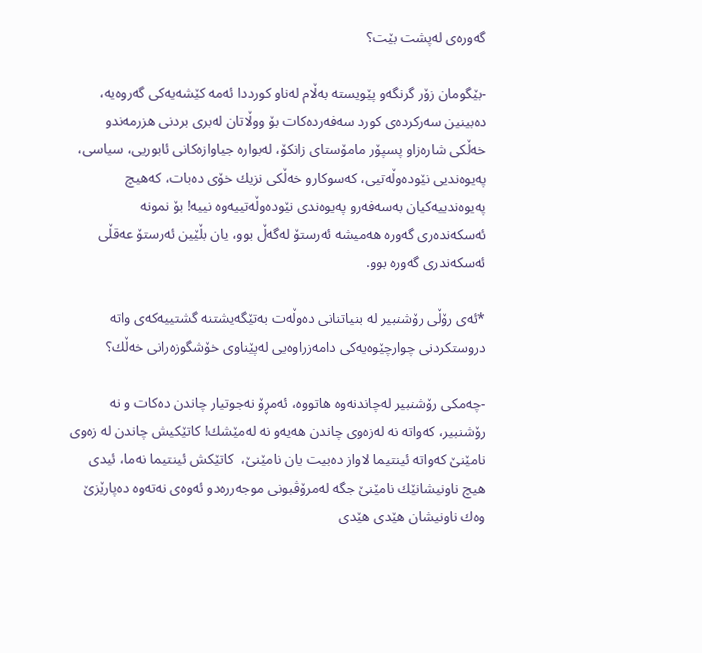گه‌وره‌ی له‌پشت بێت؟

-بێگومان زۆر گرنگه‌و پێویسته‌ به‌ڵام له‌ناو كورددا ئه‌مه‌ كێشه‌یه‌كی گه‌روه‌یه‌، ده‌بینین سه‌ركرده‌ی كورد سه‌فه‌رده‌كات بۆ ووڵاتان له‌بری بردنی هزرمه‌ندو خه‌ڵكی شاره‌زاو پسپۆر مامۆستای زانكۆ، له‌بواره‌ جیاوازه‌كانی ئابوریی، سیاسی، په‌یوه‌ندیی نێوده‌وڵه‌تیی، كه‌سوكارو خه‌ڵكی نزیك خۆی ده‌بات، كه‌هیچ په‌یوه‌ندییه‌كیان به‌سه‌فه‌رو په‌یوه‌ندی نێوده‌وڵه‌تییه‌وه‌ نییه‌! بۆ نمونه‌ ئه‌سكه‌نده‌ری گه‌وره‌ هه‌میشه‌ ئه‌رستۆ له‌گه‌ڵ بوو، یان بڵێین ئه‌رستۆ عه‌قڵی ئه‌سكه‌ندری گه‌وره‌ بوو.

*ئه‌ی رۆڵی رۆشنبیر له‌ بنیاتنانی ده‌وڵه‌ت به‌تێگه‌یشتنه‌ گشتییه‌كه‌ی واته‌ دروستكردنی چوارچێوه‌یه‌كی دامه‌زراوه‌یی له‌پێناوی خۆشگوزه‌رانی خه‌ڵك؟

-چه‌مكی رۆشنبیر له‌چاندنه‌وه‌ هاتووه‌، ئه‌مڕۆ نه‌جوتیار چاندن ده‌كات و نه‌ رۆشنبیر، كه‌واته‌ نه‌ له‌زه‌وی چاندن هه‌یه‌و نه‌ له‌مێشك! كاتێكیش چاندن له‌ زه‌وی نامێنێ كه‌واته‌ ئینتیما لاواز ده‌بیت یان نامێنێ،  كاتێكش ئینتیما نه‌ما، ئیدی هیچ ناونیشانێك نامێنێ جگه‌ له‌مرۆڤبونی موجه‌رره‌دو ئه‌وه‌ی نه‌ته‌وه‌ ده‌پارێزێ وه‌ك ناونیشان هێدی هێدی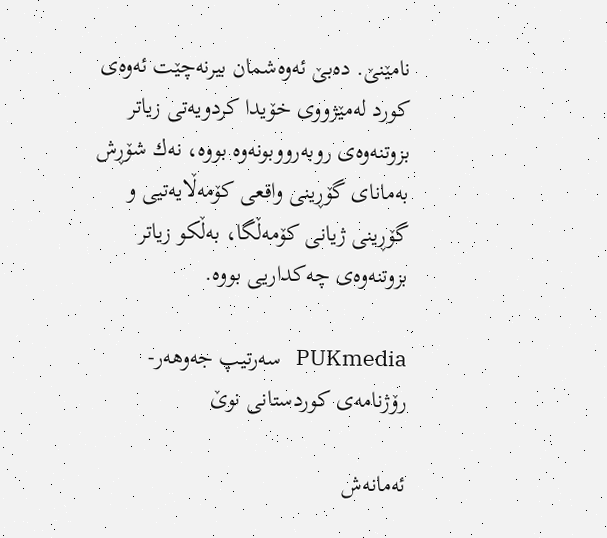نامێنێ. ده‌بێ ئه‌وه‌شمان بیرنه‌چێت ئه‌وه‌ی كورد له‌مێژووی خۆیدا كردویه‌تی زیاتر بزوتنه‌وه‌ی روبه‌رووبونه‌وه‌ بووه‌، نه‌ك شۆڕش به‌مانای گۆڕینی واقعی كۆمه‌ڵایه‌تیی و گۆڕینی ژیانی كۆمه‌ڵگا، به‌ڵكو زیاتر بزوتنه‌وه‌ی چه‌كداریی بووه‌.

PUKmedia   سه‌رتیپ جه‌وهه‌ر- رۆژنامه‌ی كوردستانی نوێ

ئەمانەش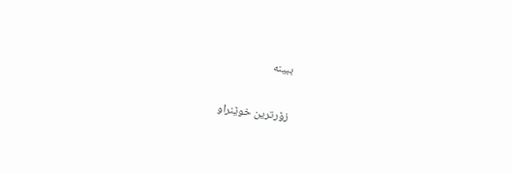ببینە

زۆرترین خوێنراو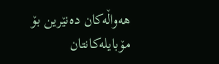هەواڵەکان دەنێرین بۆ مۆبایلەکانتان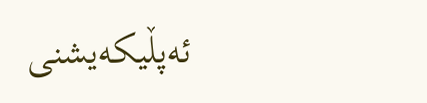ئەپڵیکەیشنی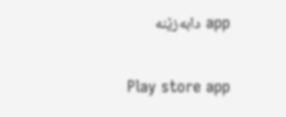app دابەزێنە

Play store app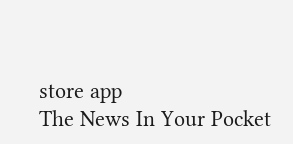store app
The News In Your Pocket